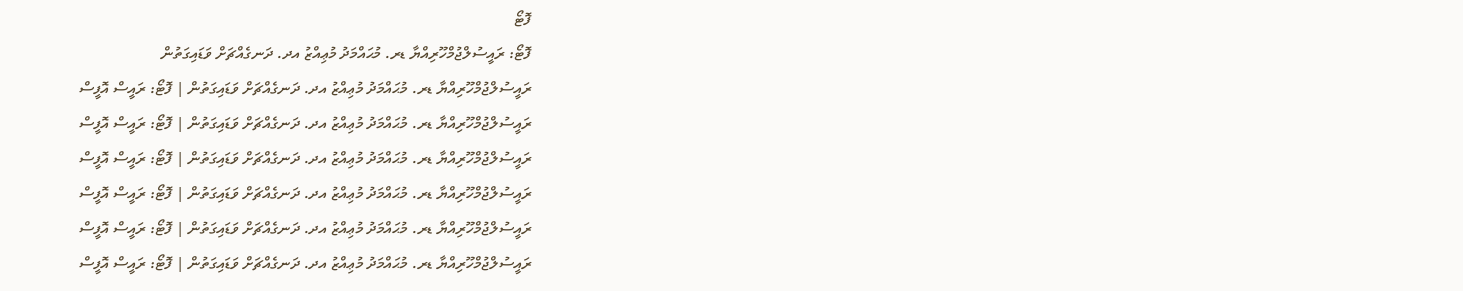ފޮޓޯ
ފޮޓޯ: ރައީސުލްޖުމްހޫރިއްޔާ ޑރ. މުޙައްމަދު މުޢިއްޒު އދ. ދަނގެއްޗަށް ވަޑައިގަތުން
ރައީސުލްޖުމްހޫރިއްޔާ ޑރ. މުޙައްމަދު މުޢިއްޒު އދ. ދަނގެއްޗަށް ވަޑައިގަތުން | ފޮޓޯ: ރައީސް އޮފީސް
ރައީސުލްޖުމްހޫރިއްޔާ ޑރ. މުޙައްމަދު މުޢިއްޒު އދ. ދަނގެއްޗަށް ވަޑައިގަތުން | ފޮޓޯ: ރައީސް އޮފީސް
ރައީސުލްޖުމްހޫރިއްޔާ ޑރ. މުޙައްމަދު މުޢިއްޒު އދ. ދަނގެއްޗަށް ވަޑައިގަތުން | ފޮޓޯ: ރައީސް އޮފީސް
ރައީސުލްޖުމްހޫރިއްޔާ ޑރ. މުޙައްމަދު މުޢިއްޒު އދ. ދަނގެއްޗަށް ވަޑައިގަތުން | ފޮޓޯ: ރައީސް އޮފީސް
ރައީސުލްޖުމްހޫރިއްޔާ ޑރ. މުޙައްމަދު މުޢިއްޒު އދ. ދަނގެއްޗަށް ވަޑައިގަތުން | ފޮޓޯ: ރައީސް އޮފީސް
ރައީސުލްޖުމްހޫރިއްޔާ ޑރ. މުޙައްމަދު މުޢިއްޒު އދ. ދަނގެއްޗަށް ވަޑައިގަތުން | ފޮޓޯ: ރައީސް އޮފީސް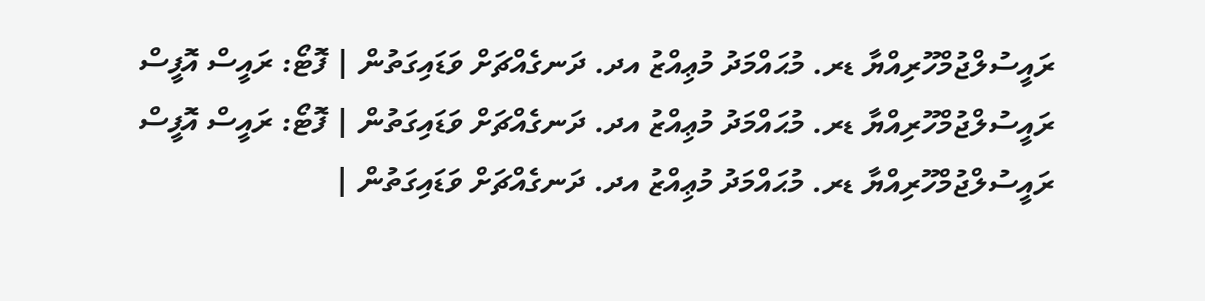ރައީސުލްޖުމްހޫރިއްޔާ ޑރ. މުޙައްމަދު މުޢިއްޒު އދ. ދަނގެއްޗަށް ވަޑައިގަތުން | ފޮޓޯ: ރައީސް އޮފީސް
ރައީސުލްޖުމްހޫރިއްޔާ ޑރ. މުޙައްމަދު މުޢިއްޒު އދ. ދަނގެއްޗަށް ވަޑައިގަތުން | ފޮޓޯ: ރައީސް އޮފީސް
ރައީސުލްޖުމްހޫރިއްޔާ ޑރ. މުޙައްމަދު މުޢިއްޒު އދ. ދަނގެއްޗަށް ވަޑައިގަތުން |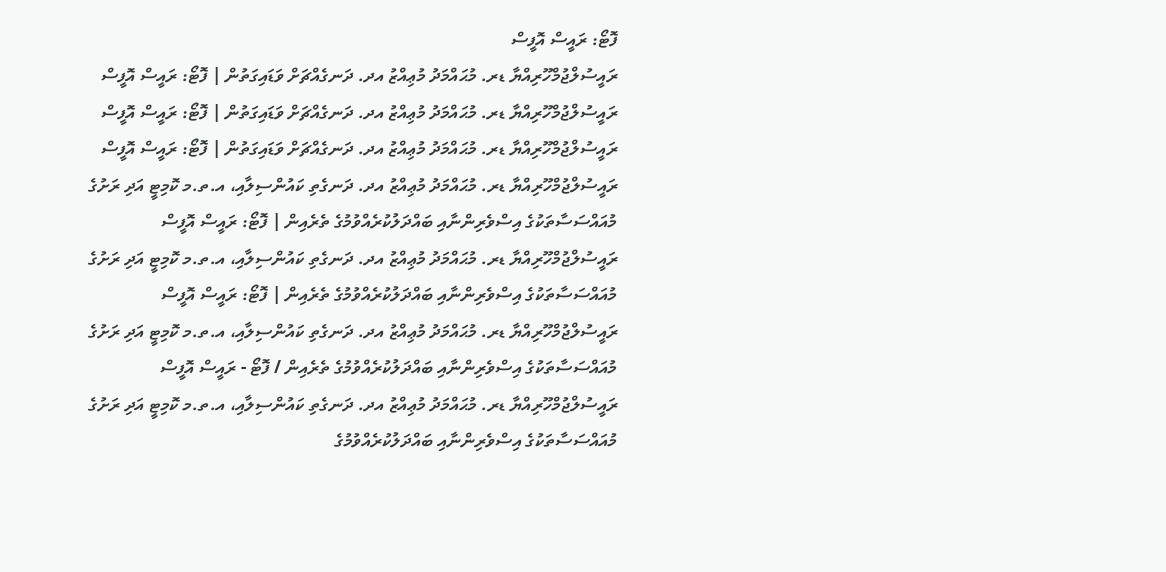ފޮޓޯ: ރައީސް އޮފީސް
ރައީސުލްޖުމްހޫރިއްޔާ ޑރ. މުޙައްމަދު މުޢިއްޒު އދ. ދަނގެއްޗަށް ވަޑައިގަތުން | ފޮޓޯ: ރައީސް އޮފީސް
ރައީސުލްޖުމްހޫރިއްޔާ ޑރ. މުޙައްމަދު މުޢިއްޒު އދ. ދަނގެއްޗަށް ވަޑައިގަތުން | ފޮޓޯ: ރައީސް އޮފީސް
ރައީސުލްޖުމްހޫރިއްޔާ ޑރ. މުޙައްމަދު މުޢިއްޒު އދ. ދަނގެއްޗަށް ވަޑައިގަތުން | ފޮޓޯ: ރައީސް އޮފީސް
ރައީސުލްޖުމްހޫރިއްޔާ ޑރ. މުޙައްމަދު މުޢިއްޒު އދ. ދަނގެތި ކައުންސިލާއި، އ.ތ.މ ކޮމިޓީ އަދި ރަށުގެ މުއައްސަސާތަކުގެ އިސްވެރިންނާއި ބައްދަލުކުރެއްވުމުގެ ތެރެއިން | ފޮޓޯ: ރައީސް އޮފީސް
ރައީސުލްޖުމްހޫރިއްޔާ ޑރ. މުޙައްމަދު މުޢިއްޒު އދ. ދަނގެތި ކައުންސިލާއި، އ.ތ.މ ކޮމިޓީ އަދި ރަށުގެ މުއައްސަސާތަކުގެ އިސްވެރިންނާއި ބައްދަލުކުރެއްވުމުގެ ތެރެއިން | ފޮޓޯ: ރައީސް އޮފީސް
ރައީސުލްޖުމްހޫރިއްޔާ ޑރ. މުޙައްމަދު މުޢިއްޒު އދ. ދަނގެތި ކައުންސިލާއި، އ.ތ.މ ކޮމިޓީ އަދި ރަށުގެ މުއައްސަސާތަކުގެ އިސްވެރިންނާއި ބައްދަލުކުރެއްވުމުގެ ތެރެއިން / ފޮޓޯ - ރައީސް އޮފީސް
ރައީސުލްޖުމްހޫރިއްޔާ ޑރ. މުޙައްމަދު މުޢިއްޒު އދ. ދަނގެތި ކައުންސިލާއި، އ.ތ.މ ކޮމިޓީ އަދި ރަށުގެ މުއައްސަސާތަކުގެ އިސްވެރިންނާއި ބައްދަލުކުރެއްވުމުގެ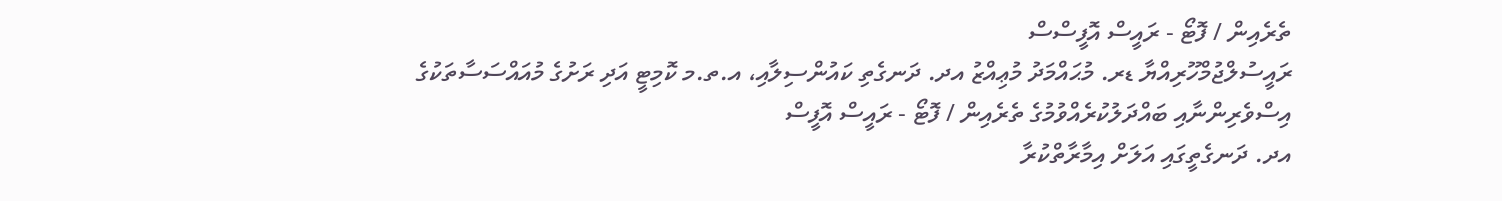ތެރެއިން / ފޮޓޯ - ރައީސް އޮފީސްސް
ރައީސުލްޖުމްހޫރިއްޔާ ޑރ. މުޙައްމަދު މުޢިއްޒު އދ. ދަނގެތި ކައުންސިލާއި، އ.ތ.މ ކޮމިޓީ އަދި ރަށުގެ މުއައްސަސާތަކުގެ އިސްވެރިންނާއި ބައްދަލުކުރެއްވުމުގެ ތެރެއިން / ފޮޓޯ - ރައީސް އޮފީސް
އދ. ދަނގެތީގައި އަލަށް އިމާރާތްކުރާ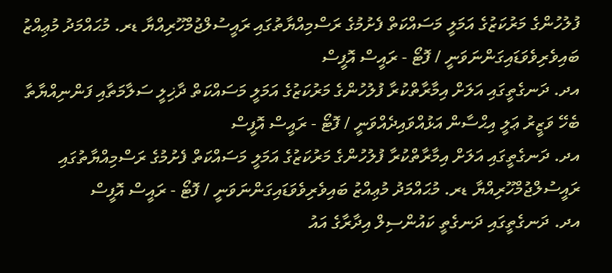ފުލުހުންގެ މަރުކަޒުގެ އަމަލީ މަސައްކަތް ފެށުމުގެ ރަސްމިއްޔާތުގައި ރައީސުލްޖުމްހޫރިއްޔާ ޑރ. މުޙައްމަދު މުޢިއްޒު ބައިވެރިވެވަޑައިގަންނަވަނީ / ފޮޓޯ - ރައީސް އޮފީސް
އދ. ދަނގެތީގައި އަލަށް އިމާރާތްކުރާ ފުލުހުންގެ މަރުކަޒުގެ އަމަލީ މަސައްކަތް ދާޚިލީ ސަލާމަތާއި ފަންނިއްޔާތާ ބެހޭ ވަޒީރު ޢަލީ އިޙްސާން އަޅުއްވައިދެއްވަނީ / ފޮޓޯ - ރައީސް އޮފީސް
އދ. ދަނގެތީގައި އަލަށް އިމާރާތްކުރާ ފުލުހުންގެ މަރުކަޒުގެ އަމަލީ މަސައްކަތް ފެށުމުގެ ރަސްމިއްޔާތުގައި ރައީސުލްޖުމްހޫރިއްޔާ ޑރ. މުޙައްމަދު މުޢިއްޒު ބައިވެރިވެވަޑައިގަންނަވަނީ / ފޮޓޯ - ރައީސް އޮފީސް
އދ. ދަނގެތީގައި ދަނގެތީ ކައުންސިލް އިދާރާގެ އައު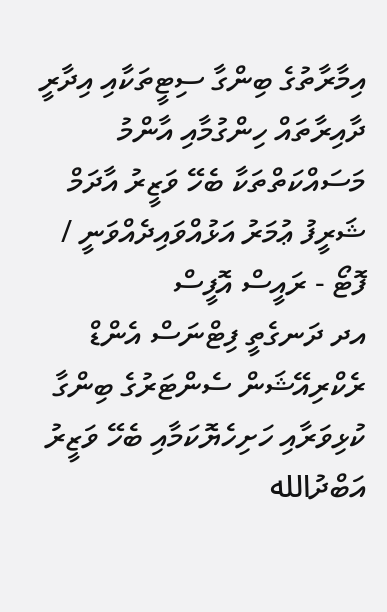އިމާރާތުގެ ބިންގާ ސިޓީތަކާއި އިދާރީ ދާއިރާތައް ހިންގުމާއި އާންމު މަސައްކަތްތަކާ ބެހޭ ވަޒީރު އާދަމް ޝަރީފު ޢުމަރު އަޅުއްވައިދެއްވަނީ / ފޮޓޯ - ރައީސް އޮފީސް
އދ ދަނގެތީ ފިޓްނަސް އެންޑް ރެކްރިއޭޝަން ސެންޓަރުގެ ބިންގާ ކުޅިވަރާއި ހަށިހެޔޮކަމާއި ބެހޭ ވަޒީރު އަބްދުالله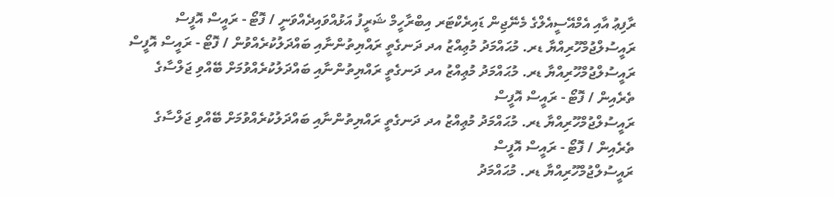ރާފިޢު އާއި އެމްއޭސީއެލްގެ މެނޭޖިން ޑައިރެކްޓަރ އިބްރާހީމް ޝަރީފު އަޅުއްވައިދެއްވަނީ / ފޮޓޯ - ރައީސް އޮފީސް
ރައީސުލްޖުމްހޫރިއްޔާ ޑރ. މުޙައްމަދު މުޢިއްޒު އދ ދަނގެތީ ރައްޔިތުންނާއި ބައްދަލުކުރެއްވުން / ފޮޓޯ - ރައީސް އޮފީސް
ރައީސުލްޖުމްހޫރިއްޔާ ޑރ. މުޙައްމަދު މުޢިއްޒު އދ ދަނގެތީ ރައްޔިތުންނާއި ބައްދަލުކުރެއްވުމަށް ބޭއްވި ޖަލްސާގެ ތެރެއިން / ފޮޓޯ - ރައީސް އޮފީސް
ރައީސުލްޖުމްހޫރިއްޔާ ޑރ. މުޙައްމަދު މުޢިއްޒު އދ ދަނގެތީ ރައްޔިތުންނާއި ބައްދަލުކުރެއްވުމަށް ބޭއްވި ޖަލްސާގެ ތެރެއިން / ފޮޓޯ - ރައީސް އޮފީސް
ރައީސުލްޖުމްހޫރިއްޔާ ޑރ. މުޙައްމަދު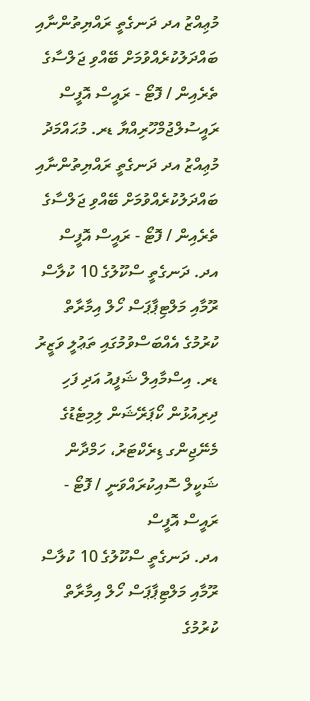މުޢިއްޒު އދ ދަނގެތީ ރައްޔިތުންނާއި ބައްދަލުކުރެއްވުމަށް ބޭއްވި ޖަލްސާގެ ތެރެއިން / ފޮޓޯ - ރައީސް އޮފީސް
ރައީސުލްޖުމްހޫރިއްޔާ ޑރ. މުޙައްމަދު މުޢިއްޒު އދ ދަނގެތީ ރައްޔިތުންނާއި ބައްދަލުކުރެއްވުމަށް ބޭއްވި ޖަލްސާގެ ތެރެއިން / ފޮޓޯ - ރައީސް އޮފީސް
އދ. ދަނގެތީ ސްކޫލުގެ 10 ކުލާސް ރޫމާއި މަލްޓިޕާޕަސް ހޯލް އިމާރާތް ކުރުމުގެ އެއްބަސްވުމުގައި ތަޢުލީ ވަޒީރު ޑރ. އިސްމާއިލް ޝަފީއު އަދި ފަހި ދިރިއުޅުން ކޯޕަރޭޝަން ލިމިޓެޑުގެ މެނޭޖިންގ ޑިރެކްޓަރު، ހަމްދާން ޝަކީލް ސޮއިކުރައްވަނީ / ފޮޓޯ - ރައީސް އޮފީސް
އދ. ދަނގެތީ ސްކޫލުގެ 10 ކުލާސް ރޫމާއި މަލްޓިޕާޕަސް ހޯލް އިމާރާތް ކުރުމުގެ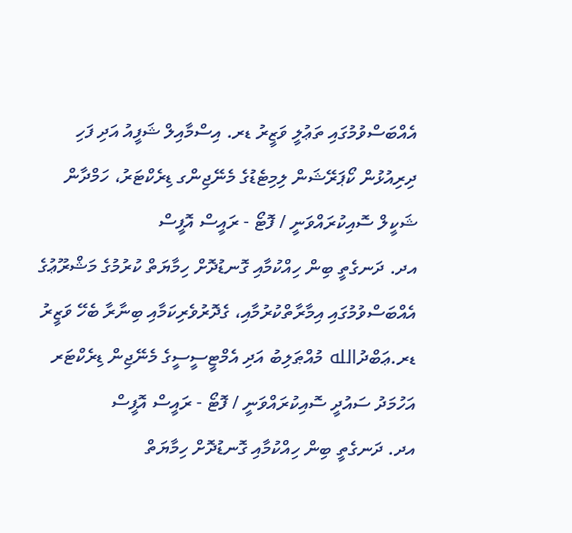އެއްބަސްވުމުގައި ތަޢުލީ ވަޒީރު ޑރ. އިސްމާއިލް ޝަފީއު އަދި ފަހި ދިރިއުޅުން ކޯޕަރޭޝަން ލިމިޓެޑުގެ މެނޭޖިންގ ޑިރެކްޓަރު، ހަމްދާން ޝަކީލް ސޮއިކުރައްވަނީ / ފޮޓޯ - ރައީސް އޮފީސް
އދ. ދަނގެތީ ބިން ހިއްކުމާއި ގޮނޑުދޮށް ހިމާޔަތް ކުރުމުގެ މަޝްރޫޢުގެ އެއްބަސްވުމުގައި އިމާރާތްކުރުމާއި، ގެދޮރުވެރިކަމާއި ބިނާރާ ބެހޭ ވަޒީރު ޑރ.ޢަބްދުالله މުއްޠަލިބު އަދި އެމްޓީސީސީގެ މެނޭޖިން ޑިރެކްޓަރ އަހުމަދު ސައުދީ ސޮއިކުރައްވަނީ / ފޮޓޯ - ރައީސް އޮފީސް
އދ. ދަނގެތީ ބިން ހިއްކުމާއި ގޮނޑުދޮށް ހިމާޔަތް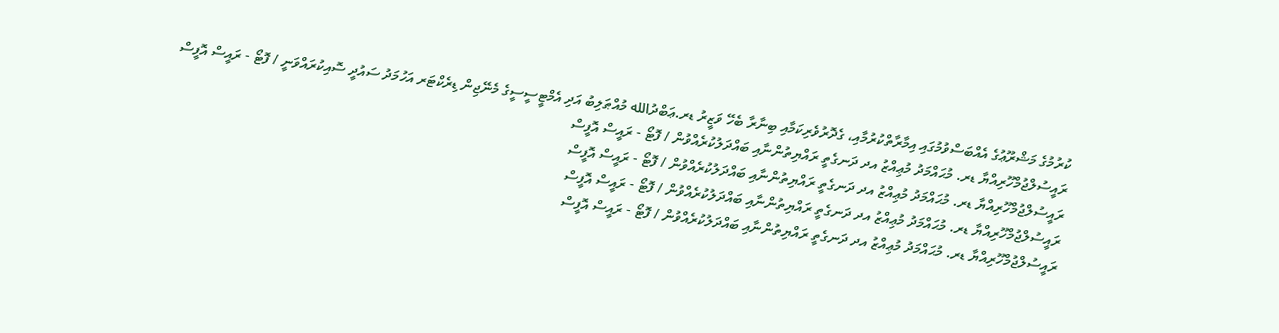ކުރުމުގެ މަޝްރޫޢުގެ އެއްބަސްވުމުގައި އިމާރާތްކުރުމާއި، ގެދޮރުވެރިކަމާއި ބިނާރާ ބެހޭ ވަޒީރު ޑރ.ޢަބްދުالله މުއްޠަލިބު އަދި އެމްޓީސީސީގެ މެނޭޖިން ޑިރެކްޓަރ އަހުމަދު ސައުދީ ސޮއިކުރައްވަނީ / ފޮޓޯ - ރައީސް އޮފީސް
ރައީސުލްޖުމްހޫރިއްޔާ ޑރ. މުޙައްމަދު މުޢިއްޒު އދ ދަނގެތީ ރައްޔިތުންނާއި ބައްދަލުކުރެއްވުން / ފޮޓޯ - ރައީސް އޮފީސް
ރައީސުލްޖުމްހޫރިއްޔާ ޑރ. މުޙައްމަދު މުޢިއްޒު އދ ދަނގެތީ ރައްޔިތުންނާއި ބައްދަލުކުރެއްވުން / ފޮޓޯ - ރައީސް އޮފީސް
ރައީސުލްޖުމްހޫރިއްޔާ ޑރ. މުޙައްމަދު މުޢިއްޒު އދ ދަނގެތީ ރައްޔިތުންނާއި ބައްދަލުކުރެއްވުން / ފޮޓޯ - ރައީސް އޮފީސް
ރައީސުލްޖުމްހޫރިއްޔާ ޑރ. މުޙައްމަދު މުޢިއްޒު އދ ދަނގެތީ ރައްޔިތުންނާއި ބައްދަލުކުރެއްވުން / ފޮޓޯ - ރައީސް އޮފީސް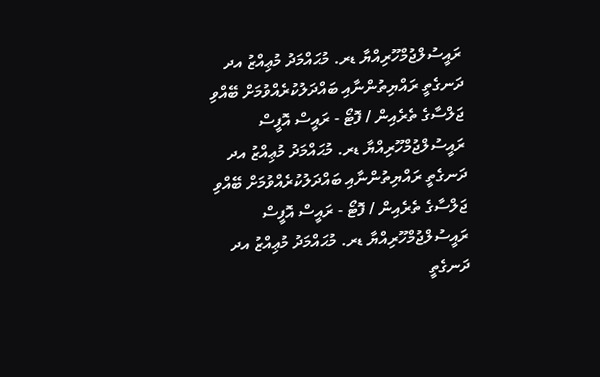ރައީސުލްޖުމްހޫރިއްޔާ ޑރ. މުޙައްމަދު މުޢިއްޒު އދ ދަނގެތީ ރައްޔިތުންނާއި ބައްދަލުކުރެއްވުމަށް ބޭއްވި ޖަލްސާގެ ތެރެއިން / ފޮޓޯ - ރައީސް އޮފީސް
ރައީސުލްޖުމްހޫރިއްޔާ ޑރ. މުޙައްމަދު މުޢިއްޒު އދ ދަނގެތީ ރައްޔިތުންނާއި ބައްދަލުކުރެއްވުމަށް ބޭއްވި ޖަލްސާގެ ތެރެއިން / ފޮޓޯ - ރައީސް އޮފީސް
ރައީސުލްޖުމްހޫރިއްޔާ ޑރ. މުޙައްމަދު މުޢިއްޒު އދ ދަނގެތީ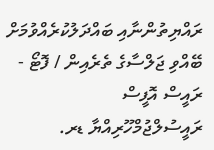ރައްޔިތުންނާއި ބައްދަލުކުރެއްވުމަށް ބޭއްވި ޖަލްސާގެ ތެރެއިން / ފޮޓޯ - ރައީސް އޮފީސް
ރައީސުލްޖުމްހޫރިއްޔާ ޑރ.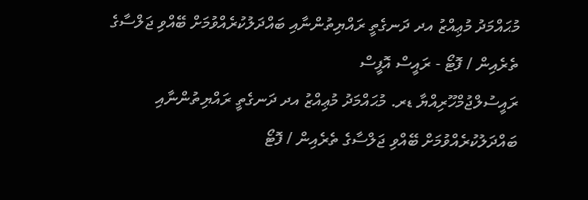މުޙައްމަދު މުޢިއްޒު އދ ދަނގެތީ ރައްޔިތުންނާއި ބައްދަލުކުރެއްވުމަށް ބޭއްވި ޖަލްސާގެ ތެރެއިން / ފޮޓޯ - ރައީސް އޮފީސް
ރައީސުލްޖުމްހޫރިއްޔާ ޑރ. މުޙައްމަދު މުޢިއްޒު އދ ދަނގެތީ ރައްޔިތުންނާއި ބައްދަލުކުރެއްވުމަށް ބޭއްވި ޖަލްސާގެ ތެރެއިން / ފޮޓޯ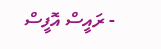- ރައީސް އޮފީސް